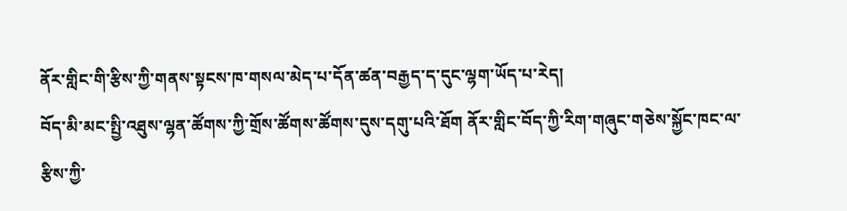ནོར་གླིང་གི་རྩིས་ཀྱི་གནས་སྟངས་ཁ་གསལ་མེད་པ་དོན་ཚན་བརྒྱད་ད་དུང་ལྷག་ཡོད་པ་རེད།
བོད་མི་མང་སྤྱི་འཐུས་ལྷན་ཚོགས་ཀྱི་གྲོས་ཚོགས་ཚོགས་དུས་དགུ་པའི་ཐོག ནོར་གླིང་བོད་ཀྱི་རིག་གཞུང་གཅེས་སྐྱོང་ཁང་ལ་རྩིས་ཀྱི་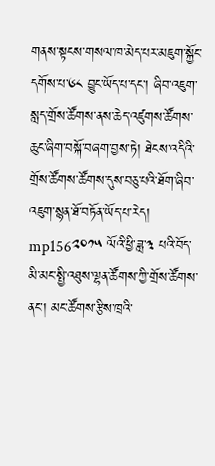གནས་སྟངས་གསལ་ཁ་མེད་པར་མཇུག་སྐྱོང་དགོས་པ་༦༨ བྱུང་ཡོད་པ་དང་། ཞིབ་འཇུག་སླད་གྲོས་ཚོགས་ནས་ཆེད་འཛུགས་ཚོགས་ཆུང་ཞིག་བསྐོ་བཞག་བྱས་ཏེ། ཐེངས་འདིའི་གྲོས་ཚོགས་ཚོགས་དུས་བཅུ་པའི་ཐོག་ཞིབ་འཇུག་སྙན་ཐོ་བཏོན་ཡོད་པ་རེད།
mp156༢༠༡༥ ལོའི་ཕྱི་ཟླ་༣ པའི་བོད་མི་མང་སྤྱི་འཐུས་ལྷན་ཚོགས་ཀྱི་གྲོས་ཚོགས་ནང་། མང་ཚོགས་རྩིས་ཁྲའི་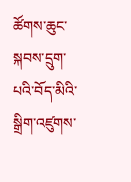ཚོགས་ཆུང་སྐབས་དྲུག་པའི་བོད་མིའི་སྒྲིག་འཛུགས་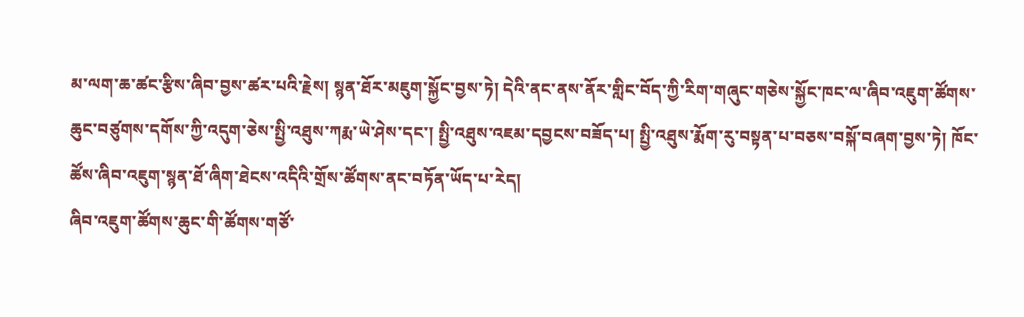མ་ལག་ཆ་ཚང་རྩིས་ཞིབ་བྱས་ཚར་པའི་རྗེས། སྙན་ཐོར་མཇུག་སྐྱོང་བྱས་ཏེ། དེའི་ནང་ནས་ནོར་གླིང་བོད་ཀྱི་རིག་གཞུང་གཅེས་སྐྱོང་ཁང་ལ་ཞིབ་འཇུག་ཚོགས་ཆུང་བཙུགས་དགོས་ཀྱི་འདུག་ཅེས་སྤྱི་འཐུས་ཀརྨ་ཡེ་ཤེས་དང་། སྤྱི་འཐུས་འཇམ་དབྱངས་བཟོད་པ། སྤྱི་འཐུས་རྨོག་རུ་བསྟན་པ་བཅས་བསྐོ་བཞག་བྱས་ཏེ། ཁོང་ཚོས་ཞིབ་འཇུག་སྙན་ཐོ་ཞིག་ཐེངས་འདིའི་གྲོས་ཚོགས་ནང་བཏོན་ཡོད་པ་རེད།
ཞིབ་འཇུག་ཚོགས་ཆུང་གི་ཚོགས་གཙོ་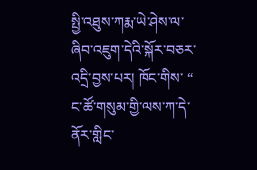སྤྱི་འཐུས་ཀརྨ་ཡེ་ཤེས་ལ་ཞིབ་འཇུག་དེའི་སྐོར་བཅར་འདྲི་བྱས་པར། ཁོང་གིས་ “ ང་ཚོ་གསུམ་གྱི་ལས་ཀ་དེ་ནོར་གླིང་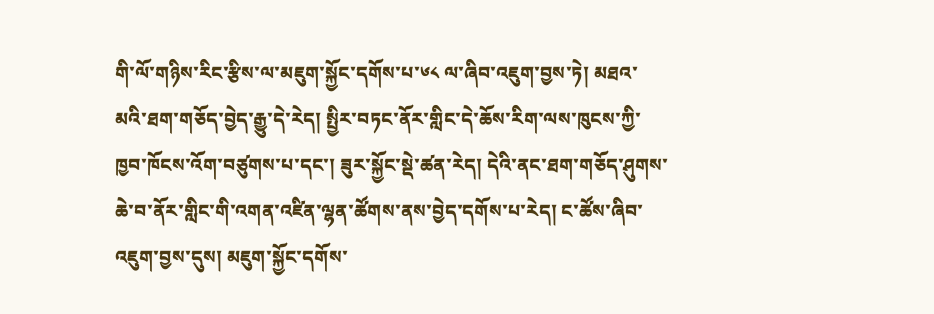གི་ལོ་གཉིས་རིང་རྩིས་ལ་མཇུག་སྐྱོང་དགོས་པ་༦༨ ལ་ཞིབ་འཇུག་བྱས་ཏེ། མཐའ་མའི་ཐག་གཅོད་བྱེད་རྒྱུ་དེ་རེད། སྤྱིར་བཏང་ནོར་གླིང་དེ་ཆོས་རིག་ལས་ཁུངས་ཀྱི་ཁྱབ་ཁོངས་འོག་བཙུགས་པ་དང་། ཟུར་སྐྱོང་སྡེ་ཚན་རེད། དེའི་ནང་ཐག་གཅོད་ཤུགས་ཆེ་བ་ནོར་གླིང་གི་འགན་འཛིན་ལྷན་ཚོགས་ནས་བྱེད་དགོས་པ་རེད། ང་ཚོས་ཞིབ་འཇུག་བྱས་དུས། མཇུག་སྐྱོང་དགོས་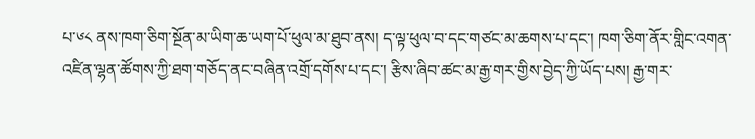པ་༦༨ ནས་ཁག་ཅིག་སྔོན་མ་ཡིག་ཆ་ཡག་པོ་ཕུལ་མ་ཐུབ་ནས། ད་ལྟ་ཕུལ་བ་དང་གཙང་མ་ཆགས་པ་དང་། ཁག་ཅིག་ནོར་གླིང་འགན་འཛིན་ལྷན་ཚོགས་ཀྱི་ཐག་གཅོད་ནང་བཞིན་འགྲོ་དགོས་པ་དང་། རྩིས་ཞིབ་ཚང་མ་རྒྱ་གར་གྱིས་བྱེད་ཀྱི་ཡོད་པས། རྒྱ་གར་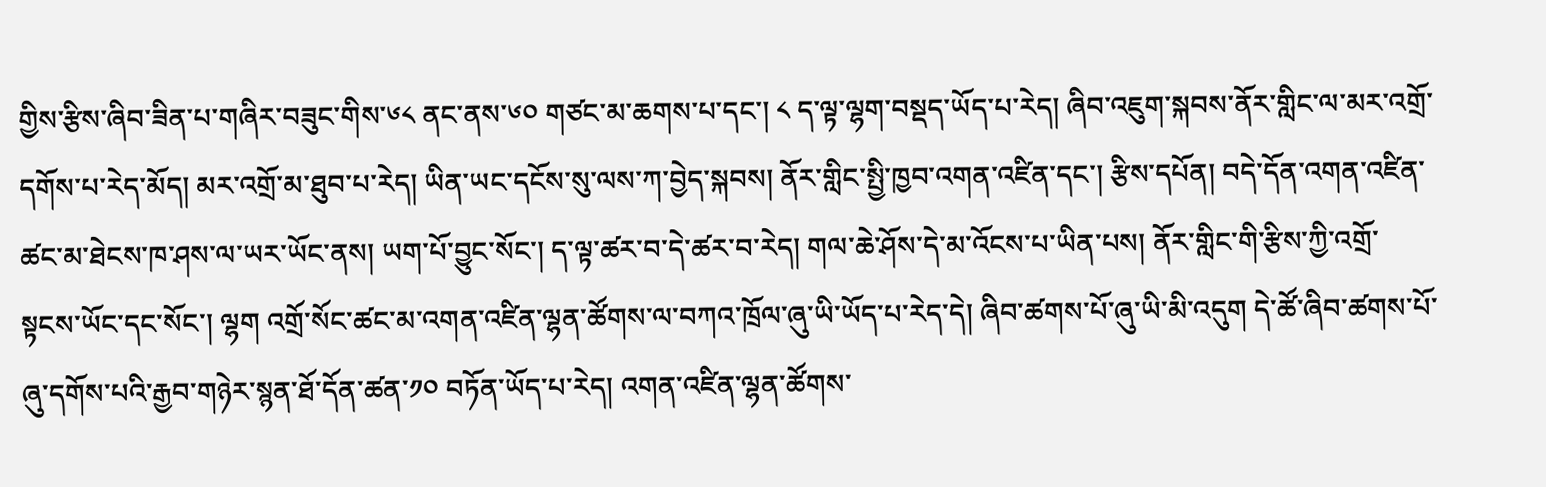གྱིས་རྩིས་ཞིབ་ཟིན་པ་གཞིར་བཟུང་གིས་༦༨ ནང་ནས་༦༠ གཙང་མ་ཆགས་པ་དང་། ༨ ད་ལྟ་ལྷག་བསྡད་ཡོད་པ་རེད། ཞིབ་འཇུག་སྐབས་ནོར་གླིང་ལ་མར་འགྲོ་དགོས་པ་རེད་མོད། མར་འགྲོ་མ་ཐུབ་པ་རེད། ཡིན་ཡང་དངོས་སུ་ལས་ཀ་བྱེད་སྐབས། ནོར་གླིང་སྤྱི་ཁྱབ་འགན་འཛིན་དང་། རྩིས་དཔོན། བདེ་དོན་འགན་འཛིན་ཚང་མ་ཐེངས་ཁ་ཤས་ལ་ཡར་ཡོང་ནས། ཡག་པོ་བྱུང་སོང་། ད་ལྟ་ཚར་བ་དེ་ཚར་བ་རེད། གལ་ཆེ་ཤོས་དེ་མ་འོངས་པ་ཡིན་པས། ནོར་གླིང་གི་རྩིས་ཀྱི་འགྲོ་སྟངས་ཡོང་དང་སོང་། ལྷག འགྲོ་སོང་ཚང་མ་འགན་འཛིན་ལྷན་ཚོགས་ལ་བཀའ་ཁྲོལ་ཞུ་ཡི་ཡོད་པ་རེད་དེ། ཞིབ་ཚགས་པོ་ཞུ་ཡི་མི་འདུག དེ་ཚོ་ཞིབ་ཚགས་པོ་ཞུ་དགོས་པའི་རྒྱབ་གཉེར་སྙན་ཐོ་དོན་ཚན་༡༠ བཏོན་ཡོད་པ་རེད། འགན་འཛིན་ལྷན་ཚོགས་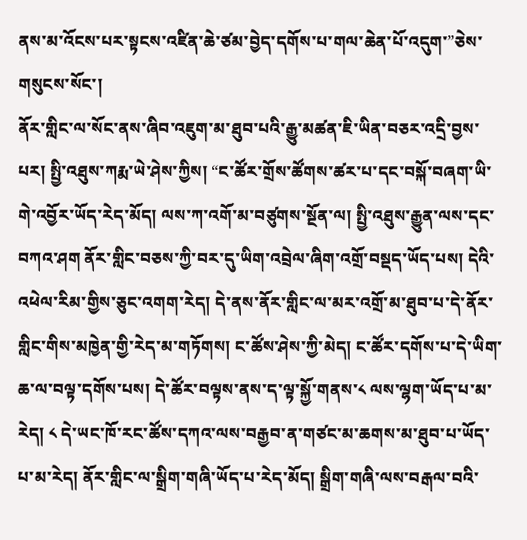ནས་མ་འོངས་པར་སྟངས་འཛིན་ཆེ་ཙམ་བྱེད་དགོས་པ་གལ་ཆེན་པོ་འདུག་”ཅེས་གསུངས་སོང་།
ནོར་གླིང་ལ་སོང་ནས་ཞིབ་འཇུག་མ་ཐུབ་པའི་རྒྱུ་མཚན་ཇི་ཡིན་བཅར་འདྲི་བྱས་པར། སྤྱི་འཐུས་ཀརྨ་ཡེ་ཤེས་ཀྱིས། “ང་ཚོར་གྲོས་ཚོགས་ཚར་པ་དང་བསྐོ་བཞག་ཡི་གེ་འབྱོར་ཡོད་རེད་མོད། ལས་ཀ་འགོ་མ་བཙུགས་སྔོན་ལ། སྤྱི་འཐུས་རྒྱུན་ལས་དང་བཀའ་ཤག ནོར་གླིང་བཅས་ཀྱི་བར་དུ་ཡིག་འབྲེལ་ཞིག་འགྲོ་བསྡད་ཡོད་པས། དེའི་འཕེལ་རིམ་གྱིས་ཅུང་འགག་རེད། དེ་ནས་ནོར་གླིང་ལ་མར་འགྲོ་མ་ཐུབ་པ་དེ་ནོར་གླིང་གིས་མཁྱེན་གྱི་རེད་མ་གཏོགས། ང་ཚོས་ཤེས་ཀྱི་མེད། ང་ཚོར་དགོས་པ་དེ་ཡིག་ཆ་ལ་བལྟ་དགོས་པས། དེ་ཚོར་བལྟས་ནས་ད་ལྟ་སྐྱོ་གནས་༨ ལས་ལྷག་ཡོད་པ་མ་རེད། ༨ དེ་ཡང་ཁོ་རང་ཚོས་དཀའ་ལས་བརྒྱབ་ན་གཙང་མ་ཆགས་མ་ཐུབ་པ་ཡོད་པ་མ་རེད། ནོར་གླིང་ལ་སྒྲིག་གཞི་ཡོད་པ་རེད་མོད། སྒྲིག་གཞི་ལས་བརྒལ་བའི་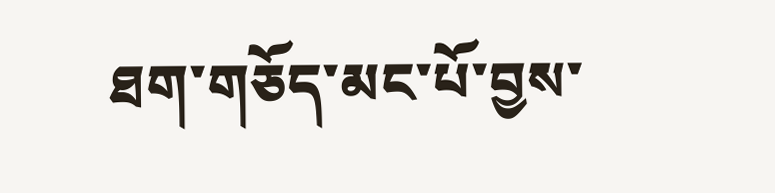ཐག་གཅོད་མང་པོ་བྱས་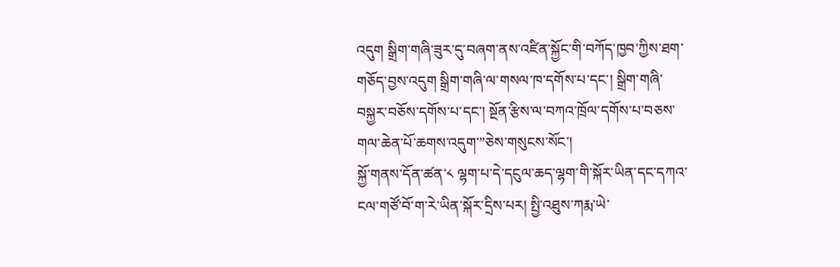འདུག སྒྲིག་གཞི་ཟུར་དུ་བཞག་ནས་འཛིན་སྐྱོང་གི་བཀོད་ཁྱབ་ཀྱིས་ཐག་གཅོད་བྱས་འདུག སྒྲིག་གཞི་ལ་གསལ་ཁ་དགོས་པ་དང་། སྒྲིག་གཞི་བསྐྱར་བཅོས་དགོས་པ་དང་། སྔོན་རྩིས་ལ་བཀའ་ཁྲོལ་དགོས་པ་བཅས་གལ་ཆེན་པོ་ཆགས་འདུག་”ཅེས་གསུངས་སོང་།
སྐྱོ་གནས་དོན་ཚན་༨ ལྷག་པ་དེ་དངུལ་ཆད་ལྷག་གི་སྐོར་ཡིན་དང་དཀའ་ངལ་གཙོ་བོ་ག་རེ་ཡིན་སྐོར་དྲིས་པར། སྤྱི་འཐུས་ཀརྨ་ཡེ་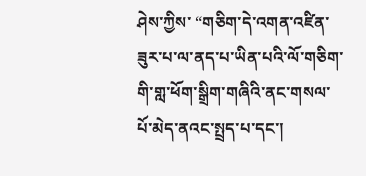ཤེས་ཀྱིས་ “གཅིག་དེ་འགན་འཛིན་ཟུར་པ་ལ་ནད་པ་ཡིན་པའི་ལོ་གཅིག་གི་གླ་ཕོག་སྒྲིག་གཞིའི་ནང་གསལ་པོ་མེད་ནའང་སྤྲད་པ་དང་།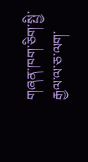གཞན་ཁག་ཅིག་སྤྱི་རྒྱལ་ལ་ཅ་ལག་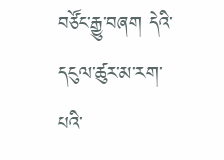བཙོང་རྒྱུ་བཞག དེའི་དངུལ་ཚུར་མ་རག་པའི་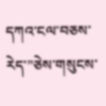དཀའ་ངལ་བཅས་རེད་”ཅེས་གསུངས་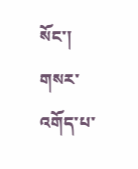སོང་།
གསར་འགོད་པ་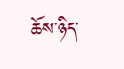ཆོས་ཉིད་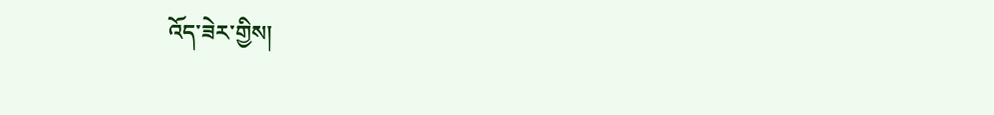འོད་ཟེར་གྱིས།